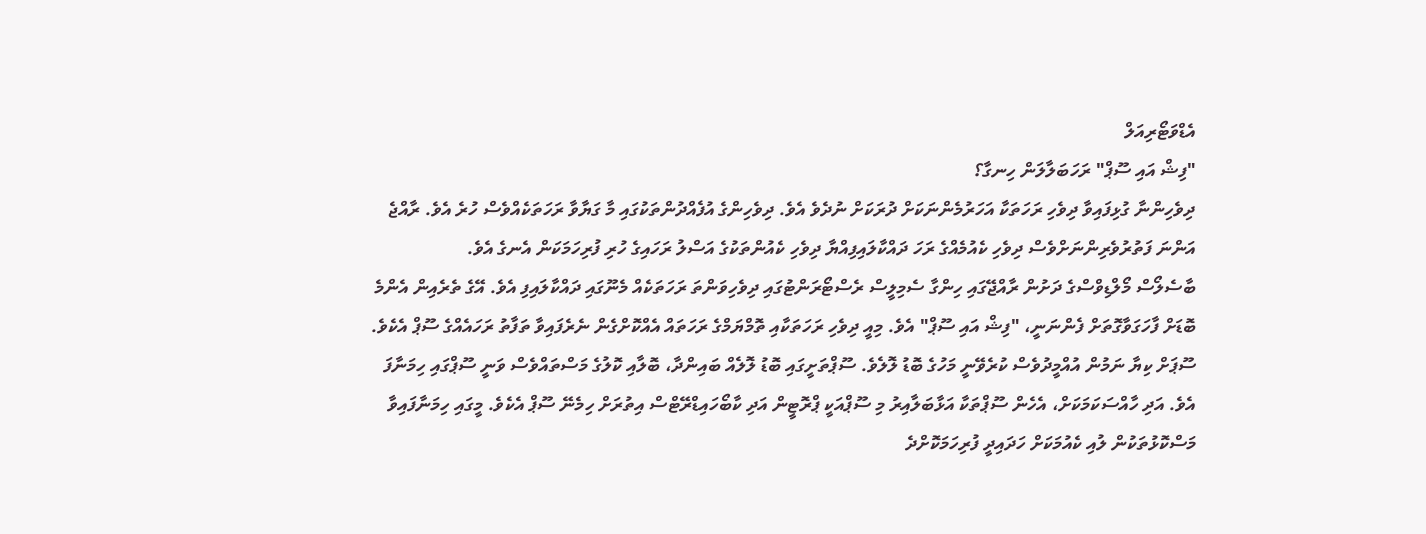އެޑްވަޓޯރިއަލް
"ފިޝް އައި ސޫޕް" ރަހަބަލާލަން ހިނގާ؟
ދިވެހިންނާ ގުޅިފައިވާ ދިވެހި ރަހަތަކާ އަހަރުމެންނަކަށް ދުރަކަށް ނުދެވެ އެވެ. ދިވެހިންގެ އުފެއްދުންތަކުގައި މާ ގަޔާވާ ރަހަތަކެއްވެސް ހުރެ އެވެ. ރާއްޖެ އަންނަ ފަތުރުވެރިންނަށްވެސް ދިވެހި ކެއުމެއްގެ ރަހަ ދައްކާލައިފިއްޔާ ދިވެހި ކެއުންތަކުގެ އަސްލު ރަހައިގެ ހުރި ފުރިހަމަކަން އެނގެ އެވެ.
ބާސެލޯސް މޯލްޑިވްސްގެ ދަށުން ރާއްޖޭގައި ހިންގާ ސެމިލީސް ރެސްޓޯރަންޓުގައި ދިވެހިވަންތަ ރަހަތަކެއް މެނޫގައި ދައްކާލައިފި އެވެ. އޭގެ ތެރެއިން އެންމެ ބޮޑަށް ފާހަގަވާގޮތަށް ފެންނަނީ، "ފިޝް އައި ސޫޕް" އެވެ. މިއީ ދިވެހި ރަހަތަކާއި ތޮމްޔަމްގެ ރަހަތައް އެއްކޮށްގެން ނެރެފައިވާ ތަފާތު ރަހައެއްގެ ސޫޕް އެކެވެ.
ސޫޕަށް ކިޔާ ނަމުން އުއްމީދުވެސް ކުރެވޭނީ މަހުގެ ބޮޑު ލޮލެވެ. ސޫޕްތަށީގައި ބޮޑު ލޮލެއް ބައިންދާ، ބޮލާއި ކޮލުގެ މަސްތައްވެސް ވަނީ ސޫޕްގައި ހިމަނާފަ އެވެ. އަދި ހާއްސަކަމަކަށް، އެހެން ސޫޕްތަކާ އަޅާބަލާއިރު މި ސޫޕްއަކީ ޕްރޮޓީން އަދި ކާބޯހައިޑްރޭޓްސް އިތުރަށް ހިމެނޭ ސޫޕް އެކެވެ. މީގައި ހިމަނާފައިވާ މަސްކޮޅުތަކުން ލުއި ކެއުމަކަށް ހަދައިދީ ފުރިހަމަކޮށްދެ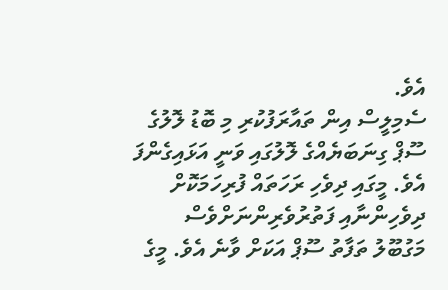އެވެ.
ސެމިލީސް އިން ތައާރަފުކުރި މި ބޮޑު ލޮލުގެ ސޫޕް ގިނަބަޔެއްގެ ލޮލުގައި ވަނީ އަޅައިގެންފަ އެވެ. މީގައި ދިވެހި ރަހަތައް ފުރިހަމަކޮށް ދިވެހިންނާއި ފަތުރުވެރިންނަށްވެސް މަގުބޫލު ތަފާތު ސޫޕް އަކަށް ވާނެ އެވެ. މީގެ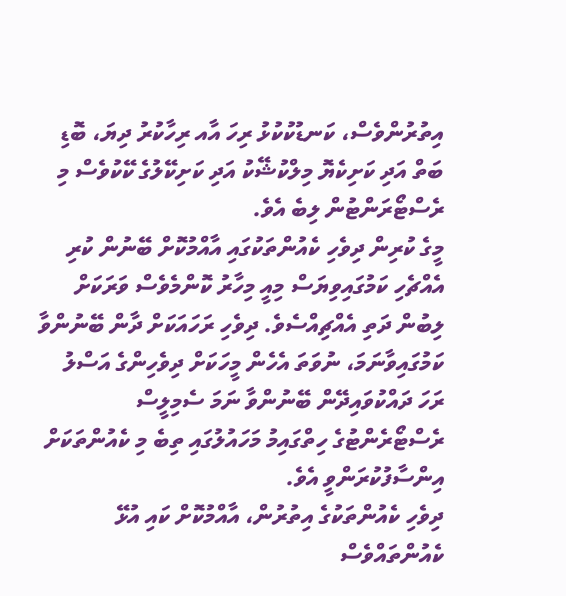އިތުރުންވެސް، ކަނޑުކުކުޅު ރިހަ އާއ ރިހާކުރު ދިޔަ، ބޮޑި ބަތް އަދި ކަށިކެޔޮ މިލްކުޝޭކު އަދި ކަށިކޭލުގެ ކޭކުވެސް މި ރެސްޓޯރަންޓުން ލިބެ އެވެ.
މީގެ ކުރިން ދިވެހި ކެއުންތަކުގައި އާއްމުކޮށް ބޭނުން ކުރި އެއްޗެހި ކަމުގައިވިޔަސް މިއީ މިހާރު ކޮންމެވެސް ވަރަކަށް ލިބުން ދަތި އެއްޗިއްސެވެ. ދިވެހި ރަހައަކަށް ދާން ބޭނުންވާ ކަމުގައިވާނަމަ، ނުވަތަ އެހެން މީހަކަށް ދިވެހިންގެ އަސްލު ރަހަ ދައްކުވައިދޭން ބޭނުންވާ ނަމަ ސެމިލީސް ރެސްޓޯރެންޓުގެ ހިތްގައިމު މަހައުލުގައި ތިބެ މި ކެއުންތަކަށް އިންސާފުކުރަންވީ އެވެ.
ދިވެހި ކެއުންތަކުގެ އިތުރުން، އާއްމުކޮށް ކައި އުޅޭ ކެއުންތައްވެސް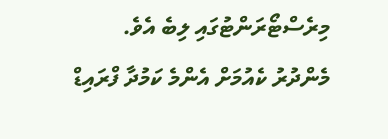މިރެސްޓޯރަންޓުގައި ލިބެ އެވެ. މެންދުރު ކެއުމަށް އެންމެ ކަމުދާ ފްރައިޑް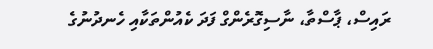ރައިސް، ޕާސްތާ، ނާސިގޮރެންގް ފަދަ ކެއުންތަކާއި ހެނދުނުގެ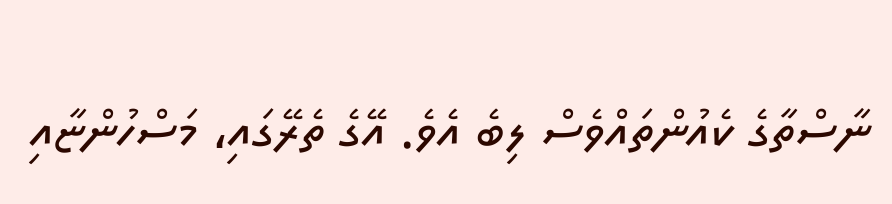ނާސްތާގެ ކެއުންތައްވެސް ލިބެ އެވެ. އޭގެ ތެރޭގައި، މަސްހުންޏާއި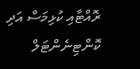ރޮއްޓާއި ކުޅިމަސް އަދި ކޮންޓިނެންޓަލް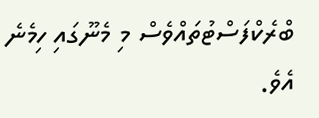ބްރެކްފަސްޓުތައްވެސް މި މެނޫގައި ހިމެނެ އެވެ.